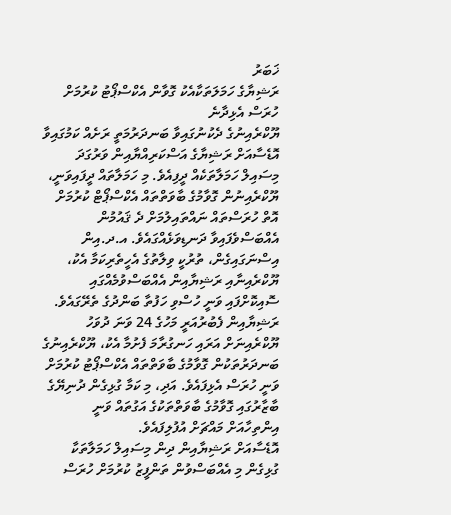ޚަބަރު
ރަޝިޔާގެ ހަމަލަތަކާއެކު ގޮވާން އެކްސްޕޯޓު ކުރުމަށް ހުރަސް އެޅިދާނެ
ޔޫކްރެއިނުގެ ދެކުނުގައިވާ ބަނދަރުމަތީ ރަށެއް ކަމުގައިވާ އޮޑެސާއަށް ރަޝިޔާގެ އަސްކަރިއްޔާއިން ވަރުގަދަ މިސައިލް ހަމަލާތަކެއް ދީފިއެވެ. މި ހަމަލާތައް ދީފައިވަނީ، ޔޫކްރެއިނުން ގޮވާމުގެ ބާވަތްތައް އެކްސްޕޯޓް ކުރުމަށް އޮތް ހުރަސްތައް ނައްތައިލުމަށް ދެ ޤައުމުން އެއްބަސްވެފައިވާ ދަނޑިވަޅެއްގައެވެ. އ.ދ.އިން އިސްނަގައިގެން، ތުރުކީ ވިލާތުގެ އެހީތެރިކަމާ އެކު، ޔޫކްރެއިނާއި ރަޝިޔާއިން އެއްބަސްވުމެއްގައި ސޮއިކޮށްފައި ވަނީ ހުސްވި ހަފުތާ ބަންދުގެ ތެރޭގައެވެ.
ރަޝިޔާއިން ފެބުރުއަރީ މަހުގެ 24 ވަނަ ދުވަހު ޔޫކްރެއިނަށް އަރައި ހަނގުރާމަ ފެށުމާ އެކު، ޔޫކްރެއިނުގެ ބަނދަރުތަކުން ގޮވާމުގެ ބާވަތްތައް އެކްސްޕޯޓު ކުރުމަށް ވަނީ ހުރަސް އެޅިފައެވެ. އަދި، މި ކަމާ ގުޅިގެން ދުނިޔޭގެ ބާޒާރުގައި ގޮވާމުގެ ބާވަތްތަކުގެ އަގުތައް ވަނީ އިންތިހާއަށް މައްޗަށް އުފުލިފައެވެ.
އޮޑެސާއަށް ރަޝިޔާއިން ދިން މިސައިލް ހަމަލާތަކާ ގުޅިގެން މި އެއްބަސްވުން ތަންފީޒު ކުރުމަށް ހުރަސް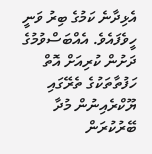އެޅިދާނެ ކަމުގެ ބިރު ވަނީ ހީވެފައެވެ. އެއްބަސްވުމުގެ ދަށުން ކުރިއަށް އޮތް ހަފުތާތަކުގެ ތެރޭގައި ޔޫކްރެއިނުން މުދާ ބޭރުކުރަން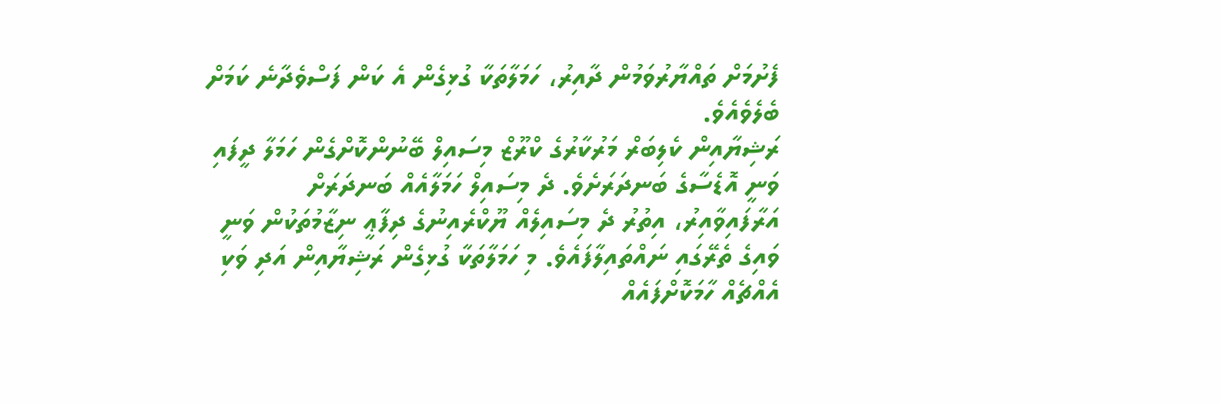ފެށުމަށް ތައްޔާރުވަމުން ދާއިރު، ހަމަލާތަކާ ގުޅިގެން އެ ކަން ފަސްވެދާނެ ކަމަށް ބެލެވެއެވެ.
ރަޝިޔާއިން ކެލިބަރް މަރުކާރުގެ ކްރޫޒް މިސައިލް ބޭނުންކޮށްގެން ހަމަލާ ދީފައި ވަނީ އޮޑެސާގެ ބަނދަރަށެވެ. ދެ މިސައިލް ހަމަލާއެއް ބަނދަރަށް އަރާފައިވާއިރު، އިތުރު ދެ މިސައިލެއް ޔޫކްރެއިނުގެ ދިފާޢީ ނިޒާމުތަކުން ވަނީ ވައިގެ ތެރޭގައި ނައްތައިލާފައެވެ. މި ހަމަލާތަކާ ގުޅިގެން ރަޝިޔާއިން އަދި ވަކި އެއްޗެއް ހާމަކޮށްފައެއް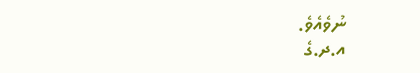ނުވެއެވެ.
އ.ދ.ގެ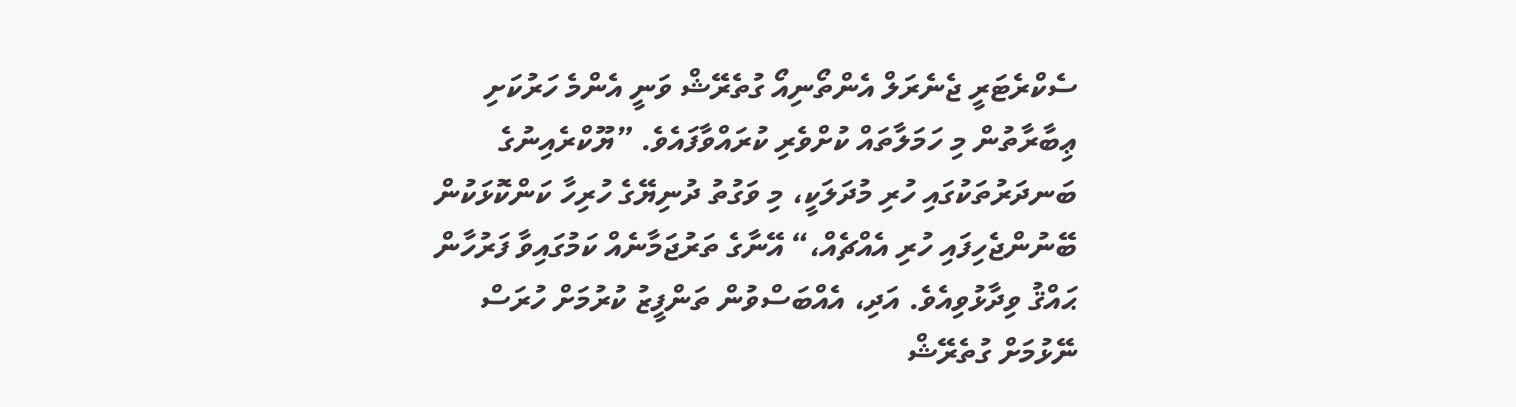ސެކްރެޓަރީ ޖެނެރަލް އެންތޯނިއޯ ގުތެރޭޝް ވަނީ އެންމެ ހަރުކަށި ޢިބާރާތުން މި ހަމަލާތައް ކުށްވެރި ކުރައްވާފައެވެ. ”ޔޫކްރެއިނުގެ ބަނދަރުތަކުގައި ހުރި މުދަލަކީ، މި ވަގުތު ދުނިޔޭގެ ހުރިހާ ކަންކޮޅަކުން ބޭނުންޖެހިފައި ހުރި އެއްޗެއް،“ އޭނާގެ ތަރުޖަމާނެއް ކަމުގައިވާ ފަރުހާން ޙައްޤު ވިދާޅުވިއެވެ. އަދި، އެއްބަސްވުން ތަންފީޒު ކުރުމަށް ހުރަސް ނޭޅުމަށް ގުތެރޭޝް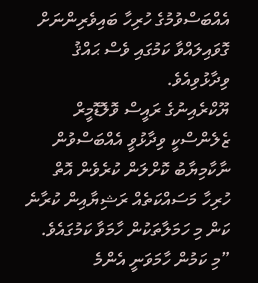އެއްބަސްވުމުގެ ހުރިހާ ބައިވެރިންނަށް ގޮވައިލައްވާ ކަމުގައި ވެސް ޙައްޤު ވިދާޅުވިއެވެ.
ޔޫކްރެއިނުގެ ރައީސް ވޮލޮޑޮމީރް ޒެލެންސްކީ ވިދާޅުވީ އެއްބަސްވުން ނާކާމިޔާބު ކޮށްލަން ކުރެވެން އޮތް ހުރިހާ މަސައްކަތެއް ރަޝިޔާއިން ކުރާނެ ކަން މި ހަމަލާތަކުން ހާމަވާ ކަމުގައެވެ. ”މި ކަމުން ހާމަވަނީ އެންމެ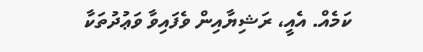ކަމެއް. އެއީ، ރަޝިޔާއިން ވެފައިވާ ވަޢުދުތަކާ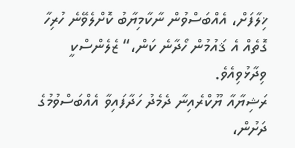ޚިލާފަށް، އެއްބަސްވުން ނާކާމިޔާބު ކޮށްލެވޭނެ ހުރިހާ ގޮތެއް އެ ޤައުމުން ހޯދާނެ ކަން،“ ޒެލެންސްކީ ވިދާޅުވިއެވެ.
ރަޝިޔާއާ ޔޫކްރެއިނާ ދެމެދު ހަދާފައިވާ އެއްބަސްވުމުގެ ދަށުން،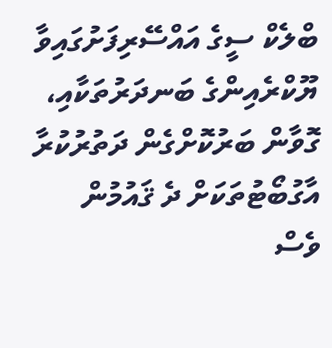ބްލެކް ސީގެ އައްސޭރިފަށުގައިވާ ޔޫކްރެއިންގެ ބަނދަރުތަކާއި، ގޮވާން ބަރުކޮށްގެން ދަތުރުކުރާ އާގުބޯޓުތަކަށް ދެ ޤައުމުން ވެސް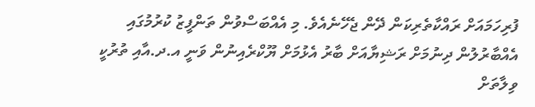ފުރިހަމައަށް ރައްކާތެރިކަން ދޭން ޖެހޭނެއެވެ. މި އެއްބަސްވުން ތަންފީޒު ކުރުމުގައި އެއްބާރުލުން ދިނުމަށް ރަޝިޔާއަށް ބާރު އެޅުމަށް ޔޫކްރެއިނުން ވަނީ އ.ދ.އާއި ތުރުކީ ވިލާތަށް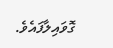ގޮވައިލާފައެވެ.